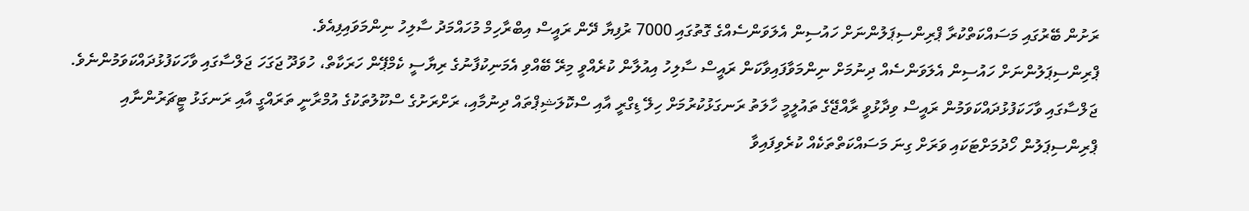ރަށުން ބޭރުގައި މަސައްކަތްކުރާ ޕްރިންސިޕަލުންނަށް ހައުސިން އެލަވަންސެއްގެ ގޮތުގައި 7000 ރުފިޔާ ދޭން ރައީސް އިބްރާހިމް މުހައްމަދު ސާލިހު ނިންމަވައިފިއެވެ.
ޕްރިންސިޕަލުންނަށް ހައުސިން އެލަވަންސެއް ދިނުމަށް ނިންމަވާފައިވާކަން ރައީސް ސާލިހު އިއުލާން ކުރެއްވީ މިރޭ ބޭއްވި އެމަނިކުފާނުގެ ރިޔާސީ ކެމްޕޭން ހަރަކާތް، ހުވަދޫ ޖަގަހަ ޖަލްސާގައި ވާހަކަފުޅުދައްކަވަމުންނެވެ.
ޖަލްސާގައި ވާހަކަފުޅުދައްކަވަމުން ރައީސް ވިދާޅުވީ ރާއްޖޭގެ ތައުލީމީ ހާލަތު ރަނގަޅުކުރުމަށް ހިލޭ ޑިގްރީ އާއި ސްކޮލަޝިޕްތައް ދިނުމާއި، ރަށްރަށުގެ ސްކޫލުތަކުގެ އުމްރާނީ ތަރައްގީ އާއި ރަނގަޅު ޓީޗަރުންނާއި ޕްރިންސިޕަލުން ހޯދުމަށްޓަކައި ވަރަށް ގިނަ މަސައްކަތްތަކެއް ކުރެވިފައިވާ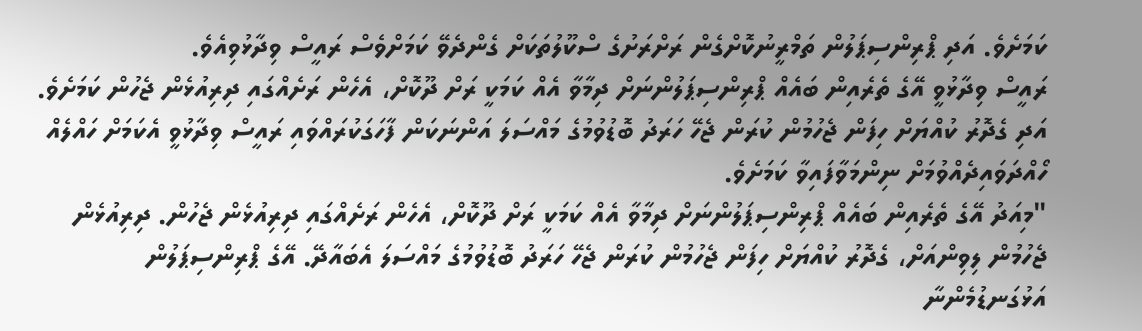ކަމަށެވެ. އަދި ޕްރިންސިޕަލުން ތަމްރީނުކޮށްގެން ރަށްރަށުގެ ސްކޫލުތަކަށް ގެންދެވޭ ކަމަށްވެސް ރައީސް ވިދާޅުވިއެވެ.
ރައީސް ވިދާޅުވީ އޭގެ ތެރެއިން ބައެއް ޕްރިންސިޕަލުންނަށް ދިމާވާ އެއް ކަމަކީ ރަށް ދޫކޮށް، އެހެން ރަށެއްގައި ދިރިއުޅެން ޖެހުން ކަމަށެވެ. އަދި ގެދޮރު ކުއްޔަށް ހިފަން ޖެހުމުން ކުރަން ޖެހޭ ހަރަދު ބޮޑުވުމުގެ މައްސަލަ އަންނަކަން ފާހަގަކުރައްވައި ރައީސް ވިދާޅުވީ އެކަމަށް ހައްލެއް ހޯއްދަވައިދެއްވުމަށް ނިންމަވާފައިވާ ކަމަށެވެ.
"މިއަދު އޭގެ ތެރެއިން ބައެއް ޕްރިންސިޕަލުންނަށް ދިމާވާ އެއް ކަމަކީ ރަށް ދޫކޮށް، އެހެން ރަށެއްގައި ދިރިއުޅެން ޖެހުން. ދިރިއުޅެން ޖެހުމުން ލިވިންއަށް، ގެދޮރު ކުއްޔަށް ހިފަން ޖެހުމުން ކުރަން ޖެހޭ ހަރަދު ބޮޑުވުމުގެ މައްސަލަ އެބައާދޭ. އޭގެ ޕްރިންސިޕަލުން އަޅުގަނޑުމެންނާ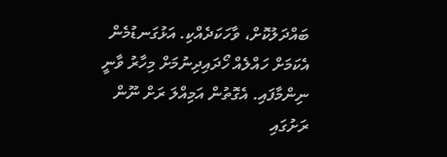ބައްދަލުކޮށް، ވާހަކަދެއްކި. އަޅުގަނޑުމެން އެކަމަށް ހައްލެއް ހޯދައިދިނުމަށް މިހާރު ވާނީ ނިންމާފައި. އެގޮތުން އަމިއްލަ ރަށް ނޫން ރަށުގައި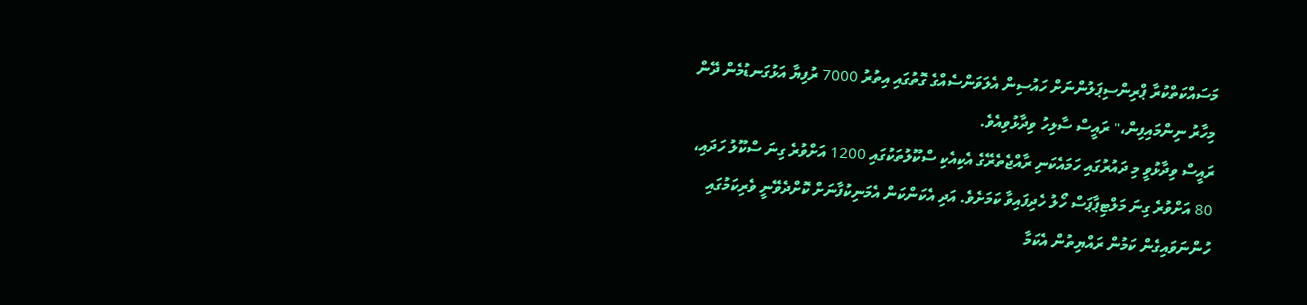މަސައްކަތްކުރާ ޕްރިންސިޕަލުންނަށް ހައުސިން އެލަވަންސެއްގެ ގޮތުގައި އިތުރު 7000 ރުފިޔާ އަޅުގަނޑުމެން ދޭން މިހާރު ނިންމައިފިން،" ރައީސް ސާލިހު ވިދާޅުވިއެވެ.
ރައީސް ވިދާޅުވީ މި ދައުރުގައި ހަމައެކަނި ރާއްޖެތެރޭގެ އެކިއެކި ސްކޫލުތަކުގައި 1200 އަށްވުރެ ގިނަ ސްކޫލު ހަދައި، 80 އަށްވުރެ ގިނަ މަލްޓިޕާޕަސް ހޯލު ހެދިފައިވާ ކަމަށެވެ. އަދި އެކަންކަން އެމަނިކުފާނަށް ކޮށްދެވޭނީ ވެރިކަމުގައި ހުންނަވައިގެން ކަމުން ރައްޔިތުން އެކަމާ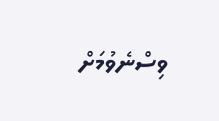ވިސްނެވުމަށް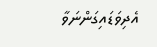އެދިވަޑައިގަންނަވާ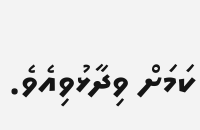ކަމަށް ވިދާޅުވިއެވެ.